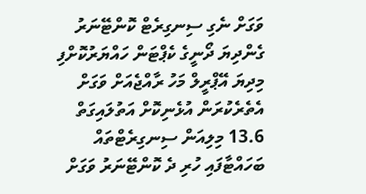ވަގަށް ނެގި ސިނގިރެޓް ކޮންޓޭނަރު ގެންދިޔަ ދޯނީގެ ކެޕްޓަން ހައްޔަރުކޮށްފި
މިދިޔަ އޭޕްރީލް މަހު ރާއްޖެއަށް ވަގަށް އެތެރެކުރަން އުޅެނިކޮށް އަތުލައިގަތް 13.6 މިލިއަން ސިނގިރެޓްތައް ބަހައްޓާފައި ހުރި ދެ ކޮންޓޭނަރު ވަގަށް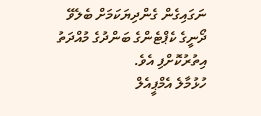ނަގައިގެން ގެންދިޔަކަމަށް ބެލެވޭ ދޯނީގެ ކެޕްޓެންގެ ބަންދުގެ މުއްދަތު އިތުރުކޮށްފި އެވެ.
ހުޅުމާލެ އެމްޕީއެލް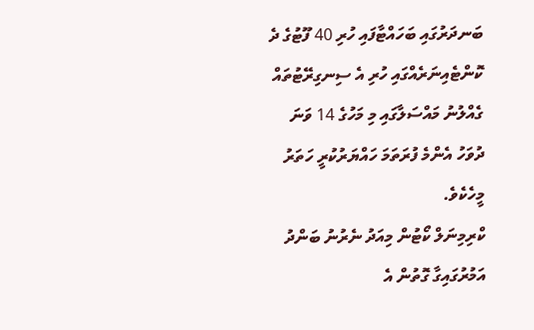ބަނދަރުގައި ބަހައްޓާފައި ހުރި 40 ފޫޓުގެ ދެ ކޮންޓެއިނަރެއްގައި ހުރި އެ ސިނގިރޭޓުތައް ގެއްލުނު މައްސަލާގައި މި މަހުގެ 14 ވަނަ ދުވަހު އެންމެ ފުރަތަމަ ހައްޔަރުކުރީ ހަތަރު މީހެކެވެ.
ކްރިމިނަލް ކޯޓުން މިއަދު ނެރުނު ބަންދު އަމުރުގައިގާ ގޮތުން އެ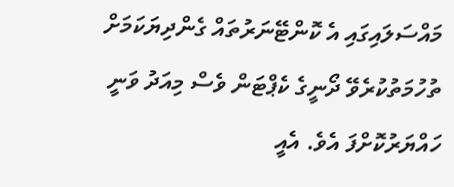މައްސަލައިގައި އެ ކޮންޓޭނަރުތައް ގެންދިޔަކަމަށް ތުހުމަތުކުރެވޭ ދޯނީގެ ކެޕްޓަން ވެސް މިއަދު ވަނީ ހައްޔަރުކޮށްފަ އެވެ. އެއީ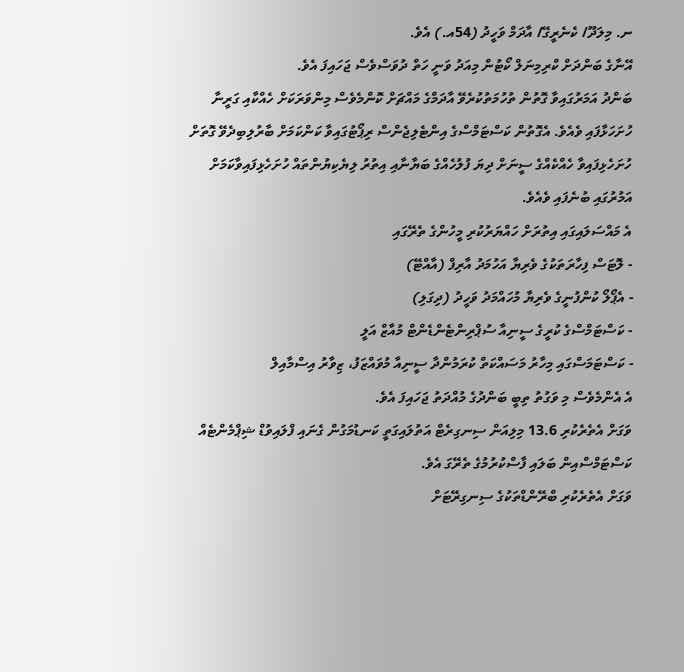ނ. މިލަދޫ/ ކެނެރީގޭ/ އާދަމް ވަހީދު (54އ.) އެވެ.
އޭނާގެ ބަންދަށް ކްރިމިނަލް ކޯޓުން މިއަދު ވަނީ ހަތް ދުވަސްވެސް ޖަހައިފަ އެވެ.
ބަންދު އަމަރުގައިވާ ގޮތުން ތުހުމަތުކުރެވޭ އާދަމްގެ މައްޗަށް ކޮންމެވެސް މިންވަރަކަށް ހެއްކާއި ގަރީނާ ހުށަހަޅާފައި ވެއެވެ. އެގޮތުން ކަސްޓަމްސްގެ އިންޓެލިޖެންސް ރިޕޯޓުގައިވާ ކަންކަމަށް ބާރުލިބިދެވޭ ގޮތަށް ހުށަހެޅިފައިވާ ހެއްކެއްގެ ސީނަށް ދިޔަ ފުލުހެއްގެ ބަޔާނާއި އިތުރު ލިޔެކިޔުންތައް ހުށަހެޅިފައިވާކަމަށް އަމުރުގައި ބުނެފައި ވެއެވެ.
އެ މައްސަލައިގައި އިތުރަށް ހައްޔަރުކުރި މީހުންގެ ތެރޭގައި
- ލޮޓަސް ފިހާރަތަކުގެ ވެރިޔާ އަހުމަދު އާރިފް (އާއްޓޭ)
- އެޕޯލޯ ކުންފުނީގެ ވެރިޔާ މުހައްމަދު ވަހީދު (ދިގަލި)
- ކަސްޓަމްސްގެ ކުރީގެ ސީނިއާ ސުޕްރިންޓެންޑެންޓް މުއާޒް އަލީ
- ކަސްޓަމަސްގައި މިހާރު މަސައްކަތް ކުރަމުންދާ ސީނިއާ މުވައްޒަފު، ޒިވާރު އިސްމާއިލް
އެ އެންމެވެސް މި ވަގުތު ތިބީ ބަންދުގެ މުއްދަތު ޖަހައިފަ އެވެ.
ވަގަށް އެތެރެކުރި 13.6 މިލިއަން ސިނގިރެޓް އަތުލައިގަތީ ކަނޑުމަގުން ގެނައި ފްލައިވުޑް ޝިޕްމެންޓެއް ކަސްޓަމްސްއިން ބަލައި ފާސްކުރުމުގެ ތެރޭގަ އެވެ.
ވަގަށް އެތެރެކުރި ބްރޭންޑްތަކުގެ ސިނގިރޭޓަށް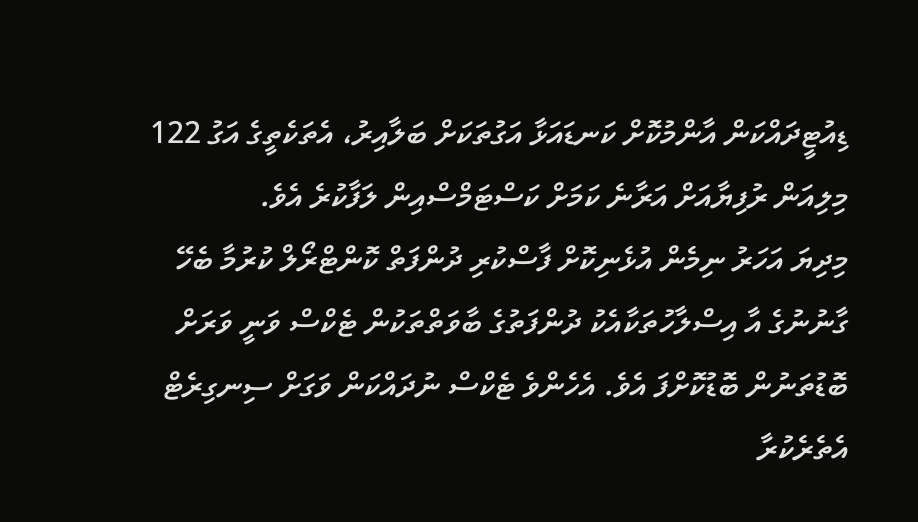ޑިއުޓީދައްކަން އާންމުކޮށް ކަނޑައަޅާ އަގުތަކަށް ބަލާއިރު، އެތަކެތީގެ އަގު 122 މިލިއަން ރުފިޔާއަށް އަރާނެ ކަމަށް ކަސްޓަމްސްއިން ލަފާކުރެ އެވެ.
މިދިޔަ އަހަރު ނިމެން އުޅެނިކޮށް ފާސްކުރި ދުންފަތް ކޮންޓްރޯލް ކުރުމާ ބެހޭ ގާނުނުގެ އާ އިސްލާހުތަކާއެކު ދުންފަތުގެ ބާވަތްތަކުން ޓެކްސް ވަނީ ވަރަށް ބޮޑުތަނުން ބޮޑުކޮށްފަ އެވެ. އެހެންވެ ޓެކްސް ނުދައްކަން ވަގަށް ސިނގިރެޓް އެތެރެކުރާ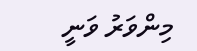މިންވަރު ވަނީ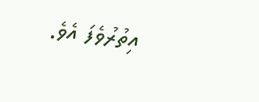އިތުރުވެފަ އެވެ.